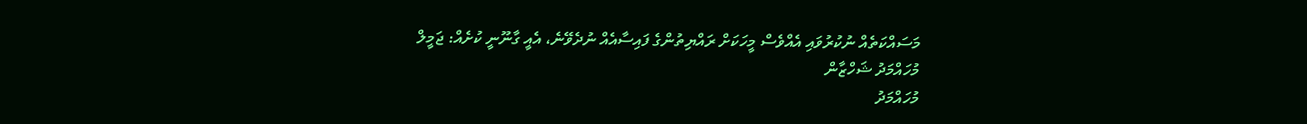މަސައްކަތެއް ނުކުރުވައި އެއްވެސް މީހަކަށް ރައްޔިތުންގެ ފައިސާއެއް ނުދެވޭނެ، އެއީ ގާނޫނީ ކުށެއް: ޖަމީލް
މުހައްމަދު ޝަހްޒާން
މުހައްމަދު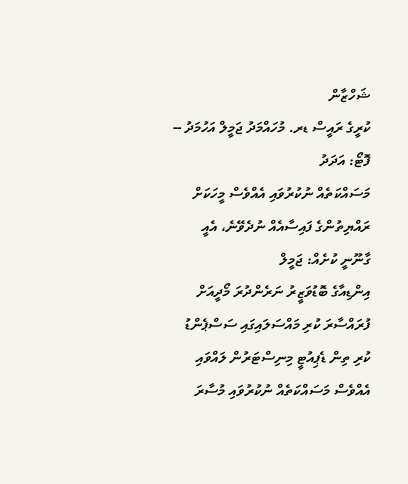ޝަހްޒާން
ކުރީގެ ރައީސް ޑރ. މުހައްމަދު ޖަމީލް އަހުމަދު -- ފޮޓޯ: އަދަދު
މަސައްކަތެއް ނުކުރުވައި އެއްވެސް މީހަކަށް ރައްޔިތުންގެ ފައިސާއެއް ނުދެވޭނެ، އެއީ ގާނޫނީ ކުށެއް: ޖަމީލް
އިންޑިއާގެ ބޮޑުވަޒީރު ނަރެންދުރަ މޯދީއަށް ފުރައްސާރަ ކުރި މައްސަލައިގައި ސަސްޕެންޑު ކުރި ތިން ޑެޕިއުޓީ މިނިސްޓަރުން ލައްވައި އެއްވެސް މަސައްކަތެއް ނުކުރުވައި މުސާރަ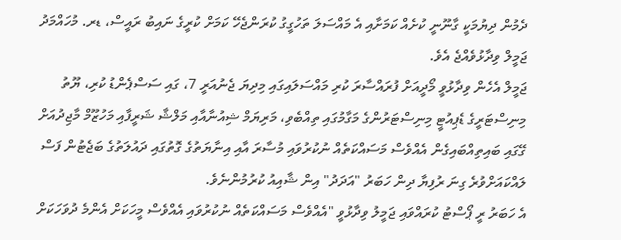ދެމުން ދިޔުމަކީ ގާނޫނީ ކުށެއް ކަމަށާއި އެ މައްސަލަ ތަހުގީގު ކުރަންޖެހޭ ކަމަށް ކުރީގެ ނައިބު ރައީސް، ޑރ. މުހައްމަދު ޖަމީލް ވިދާޅުވެއްޖެ އެވެ.
ޖަމީލް އެހެން ވިދާޅުވީ މޯދީއަށް ފުރައްސާރަ ކުރި މައްސަލައިގައި މިދިޔަ ޖެނުއަރީ 7، ގައި ސަސްޕެންޑު ކުރި، ޔޫތު މިނިސްޓަރީގެ ޑެޕިއުޓީ މިނިސްޓަރުންގެ މަގާމުގައި ތިއްބެވި، މަރިޔަމް ޝިއުނާއާއި މަލްޝާ ޝަރީފާއި މަހުޒޫމް މާޖިދުއަށް ގޭގައި ބައިތިއްބައިގެން އެއްވެސް މަސައްކަތެއް ނުކުރުވައި މުސާރަ އާއި އިނާޔަތުގެ ގޮތުގައި ދައުލަތުގެ ބަޖެޓުން ފަސް ލައްކައަށްވުރެ ގިނަ ރުފިޔާ ދިން ހަބަރު "އަދަދު" އިން ޝާއިއު ކުރުމުންނެވެ.
އެ ހަބަރު ރީ ޕޯސްޓު ކުރައްވައި ޖަމީލު ވިދާޅުވީ "އެއްވެސް މަސައްކަތެއް ނުކުރުވައި އެއްވެސް މީހަކަށް އެންމެ ދުވަހަކަށް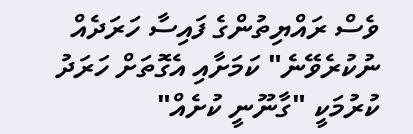ވެސް ރައްޔިތުންގެ ފައިސާ ހަރަދެއް ނުކުރެވޭނެ" ކަމަށާއި އެގޮތަށް ހަރަދު ކުރުމަކީ "ގާނޫނީ ކުށެއް"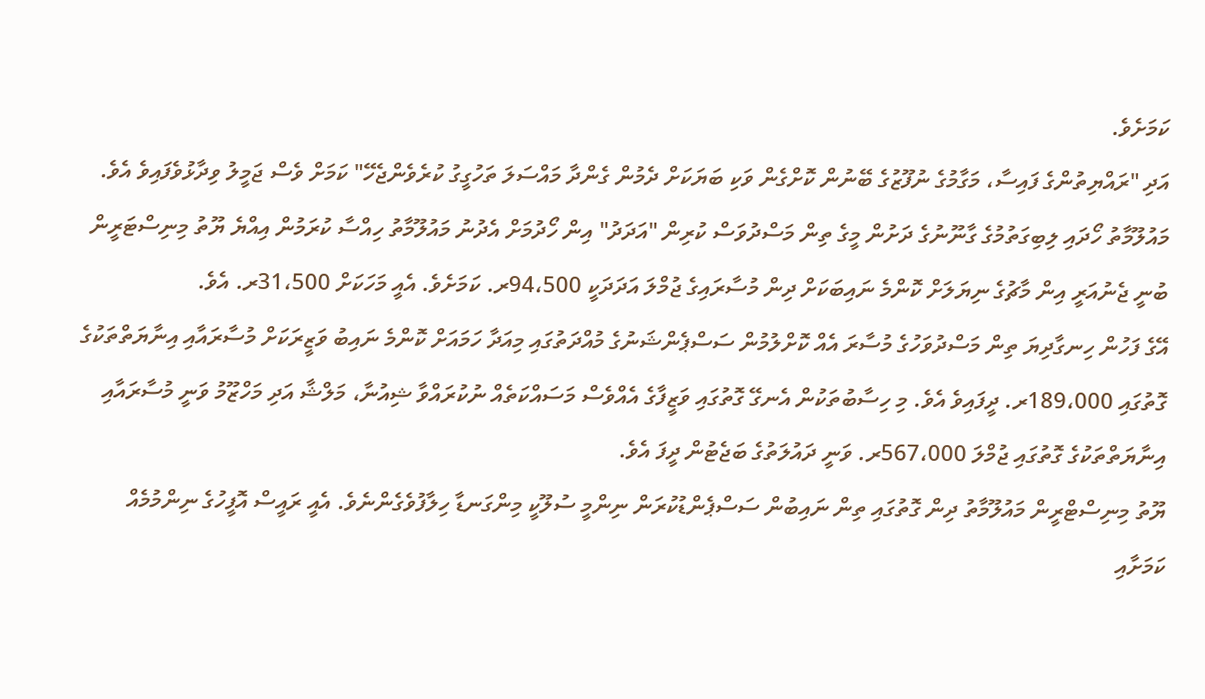ކަމަށެވެ.
އަދި "ރައްޔިތުންގެ ފައިސާ، މަގާމުގެ ނުފޫޒުގެ ބޭނުން ކޮށްގެން ވަކި ބަޔަކަށް ދެމުން ގެންދާ މައްސަލަ ތަހުގީގު ކުރެވެންޖެހޭ" ކަމަށް ވެސް ޖަމީލު ވިދާޅުވެފައިވެ އެވެ.
މައުލޫމާތު ހޯދައި ލިބިގަތުމުގެ ގާނޫނުގެ ދަށުން މީގެ ތިން މަސްދުވަސް ކުރިން "އަދަދު" އިން ހޯދުމަށް އެދުނު މައުލޫމާތު ހިއްސާ ކުރަމުން އިއްޔެ ޔޫތު މިނިސްޓަރީން ބުނީ ޖެނުއަރީ އިން މާޗުގެ ނިޔަލަށް ކޮންމެ ނައިބަކަށް ދިން މުސާރައިގެ ޖުމްލަ އަދަދަކީ 94،500ރ. ކަމަށެވެ. އެއީ މަހަކަށް 31،500ރ. އެވެ.
އޭގެ ފަހުން ހިނގާދިޔަ ތިން މަސްދުވަހުގެ މުސާރަ އެއް ކޮށްލުމުން ސަސްޕެންޝަނުގެ މުއްދަތުގައި މިއަދާ ހަމައަށް ކޮންމެ ނައިބު ވަޒީރަކަށް މުސާރައާއި އިނާޔަތްތަކުގެ ގޮތުގައި 189،000ރ. ދީފައިވެ އެވެ. މި ހިސާބުތަކުން އެނގޭ ގޮތުގައި ވަޒީފާގެ އެއްވެސް މަސައްކަތެއް ނުކުރައްވާ ޝިއުނާ، މަލްޝާ އަދި މަހްޒޫމު ވަނީ މުސާރައާއި އިނާޔަތްތަކުގެ ގޮތުގައި ޖުމްލަ 567،000ރ. ވަނީ ދައުލަތުގެ ބަޖެޓުން ދީފަ އެވެ.
ޔޫތު މިނިސްޓްރީން މައުލޫމާތު ދިން ގޮތުގައި ތިން ނައިބުން ސަސްޕެންޑުކުރަން ނިންމީ ސުލޫކީ މިންގަނޑާ ހިލާފުވެގެންނެވެ. އެއީ ރައީސް އޮފީހުގެ ނިންމުމެއް ކަމަށާއި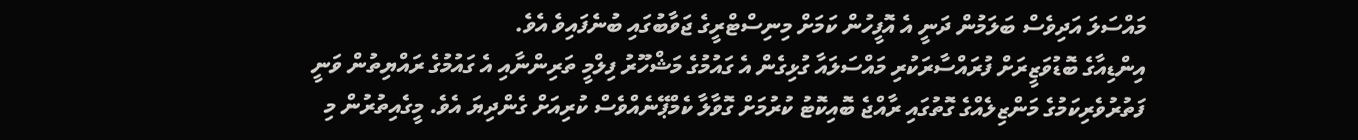މައްސަލަ އަދިވެސް ބަލަމުން ދަނީ އެ އޮފީހުން ކަމަށް މިނިސްޓްރީގެ ޖަވާބުގައި ބުނެފައިވެ އެވެ.
އިންޑިއާގެ ބޮޑުވަޒީރަށް ފުރައްސާރަކުރި މައްސަލައާ ގުޅިގެން އެ ގައުމުގެ މަޝްހޫރު ފިލްމީ ތަރިންނާއި އެ ގައުމުގެ ރައްޔިތުން ވަނީ ފަތުރުވެރިކަމުގެ މަންޒިލެއްގެ ގޮތުގައި ރާއްޖެ ބޮއިކޮޓު ކުރުމަށް ގޮވާލާ ކެމްޕޭނެއްވެސް ކުރިއަށް ގެންދިޔަ އެވެ. މީގެއިތުރުން މި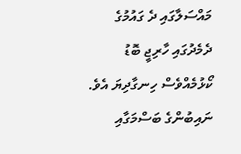މައްސަލާގައި ދެ ގައުމުގެ ދެމެދުގައި ހާރިޖީ ބޮޑު ކޯޅުމެއްވެސް ހިނގާދިޔަ އެވެ.
ނައިބުންގެ ބަސްމަގާއި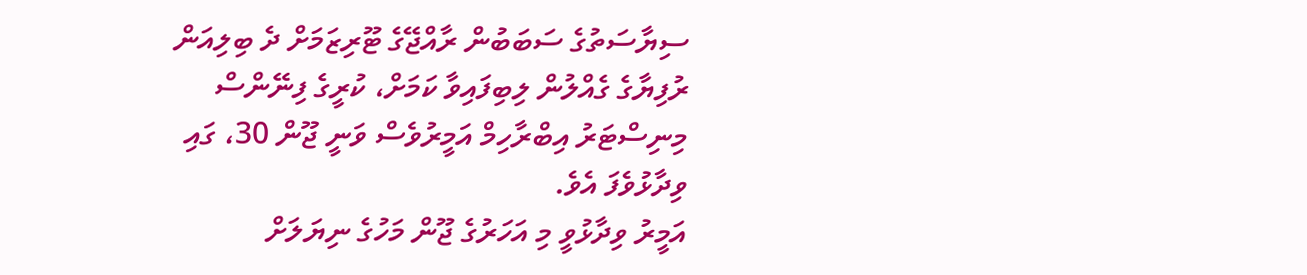ސިޔާސަތުގެ ސަބަބުން ރާއްޖޭގެ ޓޫރިޒަމަށް ދެ ބިލިއަން ރުފިޔާގެ ގެއްލުން ލިބިފައިވާ ކަމަށް، ކުރީގެ ފިނޭންސް މިނިސްޓަރު އިބްރާހިމް އަމީރުވެސް ވަނީ ޖޫން 30، ގައި ވިދާޅުވެފަ އެވެ.
އަމީރު ވިދާޅުވީ މި އަހަރުގެ ޖޫން މަހުގެ ނިޔަލަށް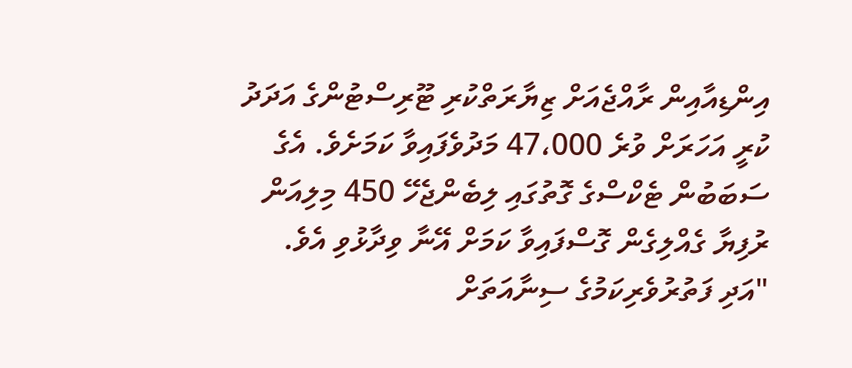އިންޑިއާއިން ރާއްޖެއަށް ޒިޔާރަތްކުރި ޓޫރިސްޓުންގެ އަދަދު ކުރީ އަހަރަށް ވުރެ 47،000 މަދުވެފައިވާ ކަމަށެވެ. އެގެ ސަބަބުން ޓެކްސްގެ ގޮތުގައި ލިބެންޖެހޭ 450 މިލިއަން ރުފިޔާ ގެއްލިގެން ގޮސްފައިވާ ކަމަށް އޭނާ ވިދާޅުވި އެވެ.
"އަދި ފަތުރުވެރިކަމުގެ ސިނާއަތަށް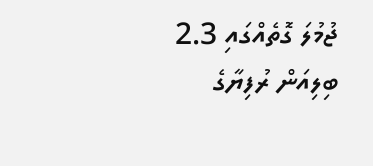ޖުމުލަ ގޮތެއްގައި 2.3 ބިލިއަން ރުފިޔާގެ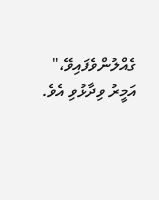ގެއްލުންވެފައިވޭ،" އަމީރު ވިދާޅުވި އެވެ.